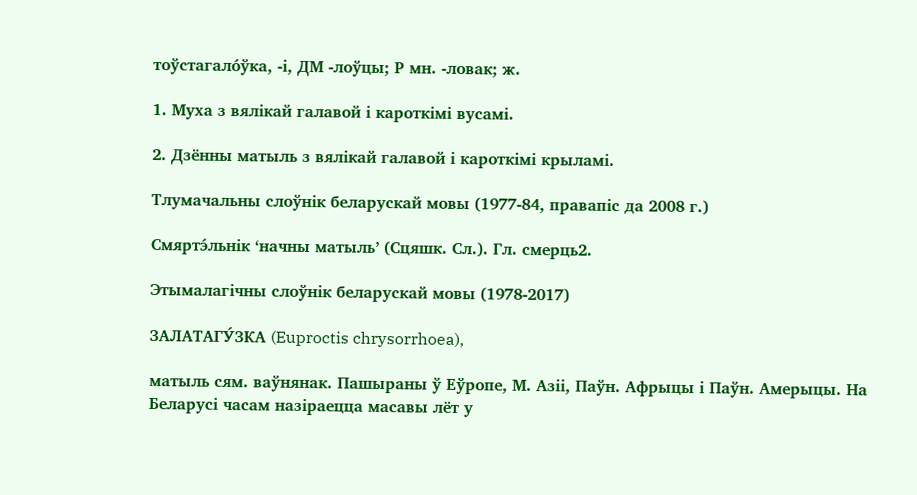тоўстагало́ўка, ‑і, ДМ ‑лоўцы; Р мн. ‑ловак; ж.

1. Муха з вялікай галавой і кароткімі вусамі.

2. Дзённы матыль з вялікай галавой і кароткімі крыламі.

Тлумачальны слоўнік беларускай мовы (1977-84, правапіс да 2008 г.)

Смяртэ́льнік ‘начны матыль’ (Сцяшк. Сл.). Гл. смерць2.

Этымалагічны слоўнік беларускай мовы (1978-2017)

ЗАЛАТАГУ́ЗКА (Euproctis chrysorrhoea),

матыль сям. ваўнянак. Пашыраны ў Еўропе, М. Азіі, Паўн. Афрыцы і Паўн. Амерыцы. На Беларусі часам назіраецца масавы лёт у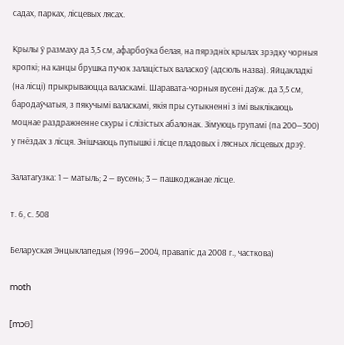садах, парках, лісцевых лясах.

Крылы ў размаху да 3,5 см, афарбоўка белая, на пярэдніх крылах зрэдку чорныя кропкі; на канцы брушка пучок залацістых валаскоў (адсюль назва). Яйцакладкі (на лісці) прыкрываюцца валаскамі. Шаравата-чорныя вусені даўж. да 3,5 см, бародаўчатыя, з пякучымі валаскамі, якія пры сутыкненні з імі выклікаюць моцнае раздражненне скуры і слізістых абалонак. Зімуюць групамі (па 200—300) у гнёздах з лісця. Знішчаюць пупышкі і лісце пладовых і лясных лісцевых дрэў.

Залатагузка: 1 — матыль; 2 — вусень; 3 — пашкоджанае лісце.

т. 6, с. 508

Беларуская Энцыклапедыя (1996—2004, правапіс да 2008 г., часткова)

moth

[mɔӨ]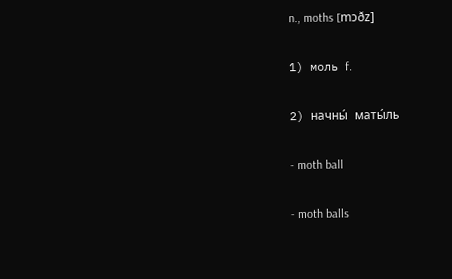n., moths [mɔðz]

1) моль f.

2) начны́ маты́ль

- moth ball

- moth balls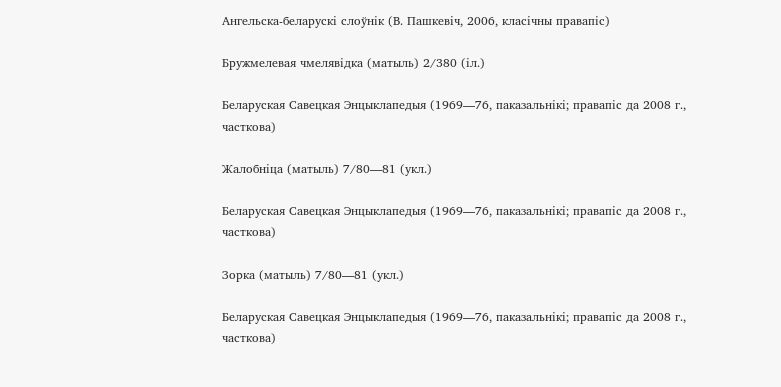Ангельска-беларускі слоўнік (В. Пашкевіч, 2006, класічны правапіс)

Бружмелевая чмелявідка (матыль) 2/380 (іл.)

Беларуская Савецкая Энцыклапедыя (1969—76, паказальнікі; правапіс да 2008 г., часткова)

Жалобніца (матыль) 7/80—81 (укл.)

Беларуская Савецкая Энцыклапедыя (1969—76, паказальнікі; правапіс да 2008 г., часткова)

Зорка (матыль) 7/80—81 (укл.)

Беларуская Савецкая Энцыклапедыя (1969—76, паказальнікі; правапіс да 2008 г., часткова)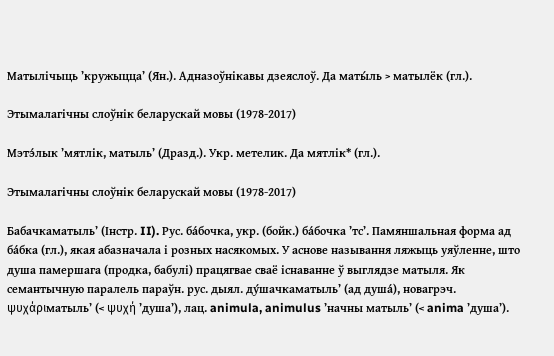Матылічыць ’кружыцца’ (Ян.). Адназоўнікавы дзеяслоў. Да маты́ль > матылёк (гл.).

Этымалагічны слоўнік беларускай мовы (1978-2017)

Мэтэ́лык ’мятлік, матыль’ (Дразд.). Укр. метелик. Да мятлік* (гл.).

Этымалагічны слоўнік беларускай мовы (1978-2017)

Бабачкаматыль’ (Інстр. II). Рус. ба́бочка, укр. (бойк.) ба́бочка ’тс’. Памяншальная форма ад ба́бка (гл.), якая абазначала і розных насякомых. У аснове называння ляжыць уяўленне, што душа памершага (продка, бабулі) працягвае сваё існаванне ў выглядзе матыля. Як семантычную паралель параўн. рус. дыял. ду́шачкаматыль’ (ад душа́), новагрэч. ψυχάριматыль’ (< ψυχή ’душа’), лац. animula, animulus ’начны матыль’ (< anima ’душа’).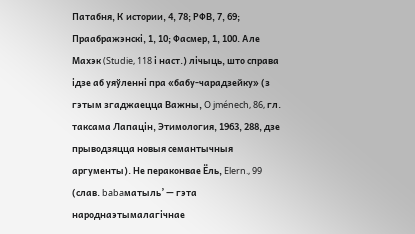Патабня, К истории, 4, 78; РФВ, 7, 69; Праабражэнскі, 1, 10; Фасмер, 1, 100. Але Махэк (Studie, 118 і наст.) лічыць, што справа ідзе аб уяўленні пра «бабу-чарадзейку» (з гэтым згаджаецца Важны, O jménech, 86, гл. таксама Лапацін, Этимология, 1963, 288, дзе прыводзяцца новыя семантычныя аргументы). Не пераконвае Ёль, Elern., 99 (слав. babaматыль’ — гэта народнаэтымалагічнае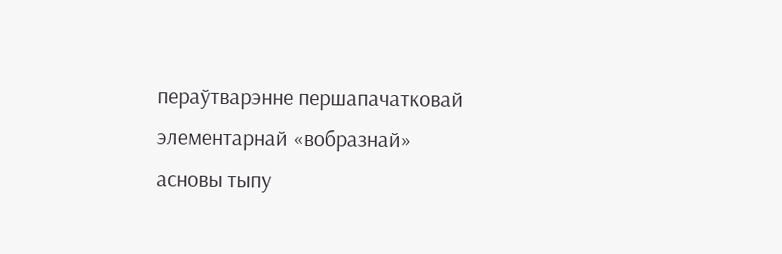пераўтварэнне першапачатковай элементарнай «вобразнай» асновы тыпу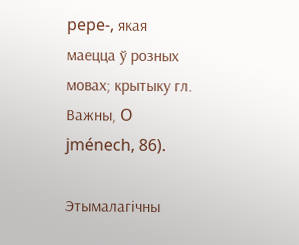pepe‑, якая маецца ў розных мовах; крытыку гл. Важны, O jménech, 86).

Этымалагічны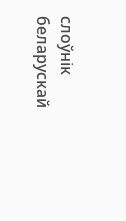слоўнік беларускай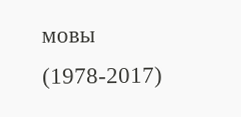мовы (1978-2017)